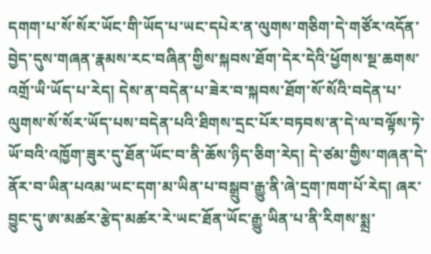དགག་པ་སོ་སོར་ཡོང་གི་ཡོད་པ་ཡང་དཔེར་ན་ལུགས་གཅིག་དེ་གཙོར་འདོན་བྱེད་དུས་གཞན་རྣམས་རང་བཞིན་གྱིས་སྐབས་ཐོག་དེར་དེའི་ཕྱོགས་སྔ་ཆགས་འགྲོ་ཡི་ཡོད་པ་རེད། དེས་ན་བདེན་པ་ཟེར་བ་སྐབས་ཐོག་སོ་སོའི་བདེན་པ་ལུགས་སོ་སོར་ཡོད་པས་བདེན་པའི་ཐིགས་དྲང་པོར་བཏབས་ན་དེ་ལ་བལྟོས་ཏེ་ཡོ་བའི་འཁྱོག་ཟུར་དུ་ཐོན་ཡོང་བ་ནི་ཆོས་ཉིད་ཅིག་རེད། དེ་ཙམ་གྱིས་གཞན་དེ་ནོར་བ་ཡིན་པའམ་ཡང་དག་མ་ཡིན་པ་བསྒྲུབ་རྒྱུ་ནི་ཞེ་དྲག་ཁག་པོ་རེད། ཞར་བྱུང་དུ་ཨ་མཚར་རྩེད་མཚར་རེ་ཡང་ཐོན་ཡོང་རྒྱུ་ཡིན་པ་ནི་རིགས་སྨྲ་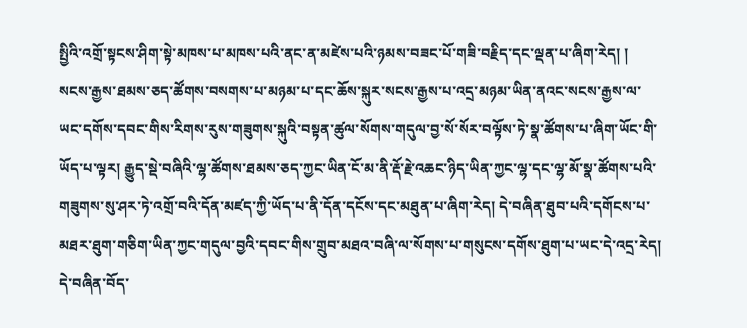སྤྱིའི་འགྲོ་སྟངས་ཤིག་སྟེ་མཁས་པ་མཁས་པའི་ནང་ན་མཛེས་པའི་ཉམས་བཟང་པོ་གཟི་བརྗིད་དང་ལྡན་པ་ཞིག་རེད། །
སངས་རྒྱས་ཐམས་ཅད་ཚོགས་བསགས་པ་མཉམ་པ་དང་ཆོས་སྐུར་སངས་རྒྱས་པ་འདྲ་མཉམ་ཡིན་ནའང་སངས་རྒྱས་ལ་ཡང་དགོས་དབང་གིས་རིགས་རུས་གཟུགས་སྐུའི་བསྟན་ཚུལ་སོགས་གདུལ་བྱ་སོ་སོར་བལྟོས་ཏེ་སྣ་ཚོགས་པ་ཞིག་ཡོང་གི་ཡོད་པ་ལྟར། རྒྱུད་སྡེ་བཞིའི་ལྷ་ཚོགས་ཐམས་ཅད་ཀྱང་ཡིན་ངོ་མ་ནི་རྡོ་རྗེ་འཆང་ཉིད་ཡིན་ཀྱང་ལྷ་དང་ལྷ་མོ་སྣ་ཚོགས་པའི་གཟུགས་སུ་ཤར་ཏེ་འགྲོ་བའི་དོན་མཛད་ཀྱི་ཡོད་པ་ནི་དོན་དངོས་དང་མཐུན་པ་ཞིག་རེད། དེ་བཞིན་ཐུབ་པའི་དགོངས་པ་མཐར་ཐུག་གཅིག་ཡིན་ཀྱང་གདུལ་བྱའི་དབང་གིས་གྲུབ་མཐའ་བཞི་ལ་སོགས་པ་གསུངས་དགོས་ཐུག་པ་ཡང་དེ་འདྲ་རེད། དེ་བཞིན་བོད་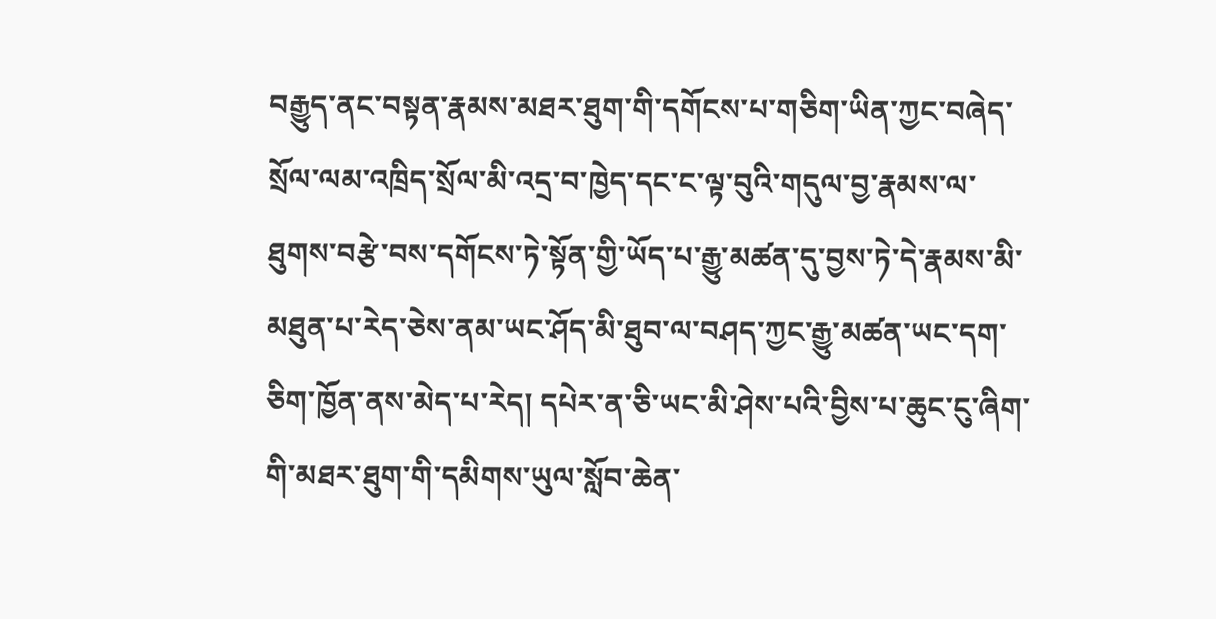བརྒྱུད་ནང་བསྟན་རྣམས་མཐར་ཐུག་གི་དགོངས་པ་གཅིག་ཡིན་ཀྱང་བཞེད་སྲོལ་ལམ་འཁྲིད་སྲོལ་མི་འདྲ་བ་ཁྱེད་དང་ང་ལྟ་བུའི་གདུལ་བྱ་རྣམས་ལ་ཐུགས་བརྩེ་བས་དགོངས་ཏེ་སྟོན་གྱི་ཡོད་པ་རྒྱུ་མཚན་དུ་བྱས་ཏེ་དེ་རྣམས་མི་མཐུན་པ་རེད་ཅེས་ནམ་ཡང་ཤོད་མི་ཐུབ་ལ་བཤད་ཀྱང་རྒྱུ་མཚན་ཡང་དག་ཅིག་ཁྱོན་ནས་མེད་པ་རེད། དཔེར་ན་ཅི་ཡང་མི་ཤེས་པའི་བྱིས་པ་ཆུང་ངུ་ཞིག་གི་མཐར་ཐུག་གི་དམིགས་ཡུལ་སློབ་ཆེན་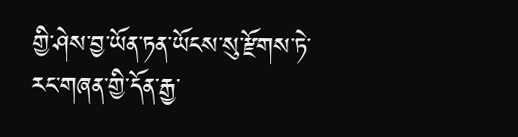གྱི་ཤེས་བྱ་ཡོན་ཏན་ཡོངས་སུ་རྫོགས་ཏེ་རང་གཞན་གྱི་དོན་རྒྱ་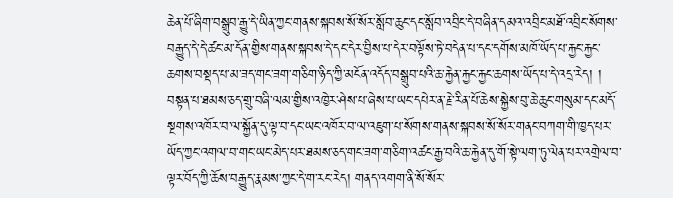ཆེན་པོ་ཞིག་བསྒྲུབ་རྒྱུ་དེ་ཡིན་ཀྱང་གནས་སྐབས་སོ་སོར་སློབ་ཆུང་དང་སློབ་འབྲིང་དེ་བཞིན་དམའ་འབྲིང་མཐོ་འབྲིང་སོགས་བརྒྱུད་དེ་དེ་ཚང་མ་དོན་གྱིས་གནས་སྐབས་དེ་དང་དེར་བྱིས་པ་དེར་བལྟོས་ཏེ་བདེན་པ་དང་དགོས་མཁོ་ཡོད་པ་རྐྱང་རྐྱང་ཆགས་བསྡད་པ་མ་ཟད་གང་ཟག་གཅིག་ཉིད་ཀྱི་མངོན་འདོད་བསྒྲུབ་པའི་ཆ་རྐྱེན་རྐྱང་རྐྱང་ཆགས་ཡོད་པ་དེ་འདྲ་རེད། །
བསྟན་པ་ཐམས་ཅད་གྲུ་བཞི་ལམ་གྱིས་འཁྱེར་ཤེས་པ་ཞེས་པ་ཡང་དཔེར་ན་རྗེ་རིན་པོ་ཆེས་སྐྱེས་བུ་ཆེ་ཆུང་གསུམ་དང་མདོ་སྔགས་འཁོར་བ་ལ་སྐྱོན་དུ་ལྟ་བ་དང་ཡང་འཁོར་བ་ལ་འཇུག་པ་སོགས་གནས་སྐབས་སོ་སོར་གནང་བཀག་གི་ཁྱད་པར་ཡོད་ཀྱང་འགལ་བ་གང་ཡང་མེད་པར་ཐམས་ཅད་གང་ཟག་གཅིག་འཚང་རྒྱ་བའི་ཆ་རྐྱེན་དུ་གོ་སྟེ་ལག་ཏུ་ལེན་པར་འགྲེལ་བ་ལྟར་བོད་ཀྱི་ཆོས་བརྒྱུད་རྣམས་ཀྱང་དེ་ག་རང་རེད། གནད་འགག་ནི་སོ་སོར་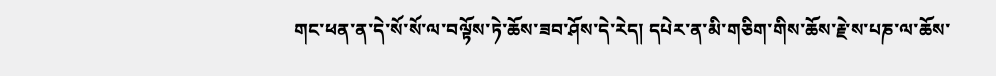གང་ཕན་ན་དེ་སོ་སོ་ལ་བལྟོས་ཏེ་ཆོས་ཟབ་ཤོས་དེ་རེད། དཔེར་ན་མི་གཅིག་གིས་ཆོས་རྗེ་ས་པཎ་ལ་ཆོས་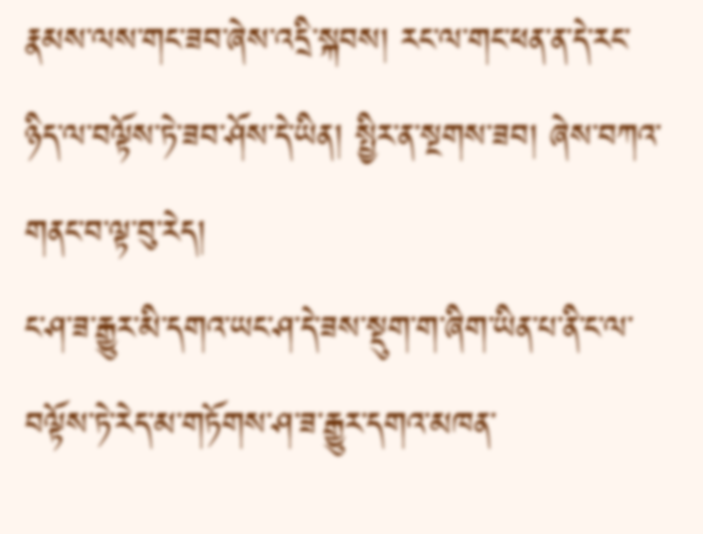རྣམས་ལས་གང་ཟབ་ཞེས་འདྲི་སྐབས། རང་ལ་གང་ཕན་ན་དེ་རང་ཉིད་ལ་བལྟོས་ཏེ་ཟབ་ཤོས་དེ་ཡིན། སྤྱིར་ན་སྔགས་ཟབ། ཞེས་བཀའ་གནང་བ་ལྟ་བུ་རེད།
ང་ཤ་ཟ་རྒྱུར་མི་དགའ་ཡང་ཤ་དེ་ཟས་སྡུག་ག་ཞིག་ཡིན་པ་ནི་ང་ལ་བལྟོས་ཏེ་རེད་མ་གཏོགས་ཤ་ཟ་རྒྱུར་དགའ་མཁན་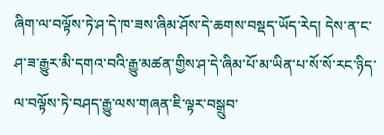ཞིག་ལ་བལྟོས་ཏེ་ཤ་དེ་ཁ་ཟས་ཞིམ་ཤོས་དེ་ཆགས་བསྡད་ཡོད་རེད། དེས་ན་ང་ཤ་ཟ་རྒྱུར་མི་དགའ་བའི་རྒྱུ་མཚན་གྱིས་ཤ་དེ་ཞིམ་པོ་མ་ཡིན་པ་སོ་སོ་རང་ཉིད་ལ་བལྟོས་ཏེ་བཤད་རྒྱུ་ལས་གཞན་ཇི་ལྟར་བསྒྲུབ་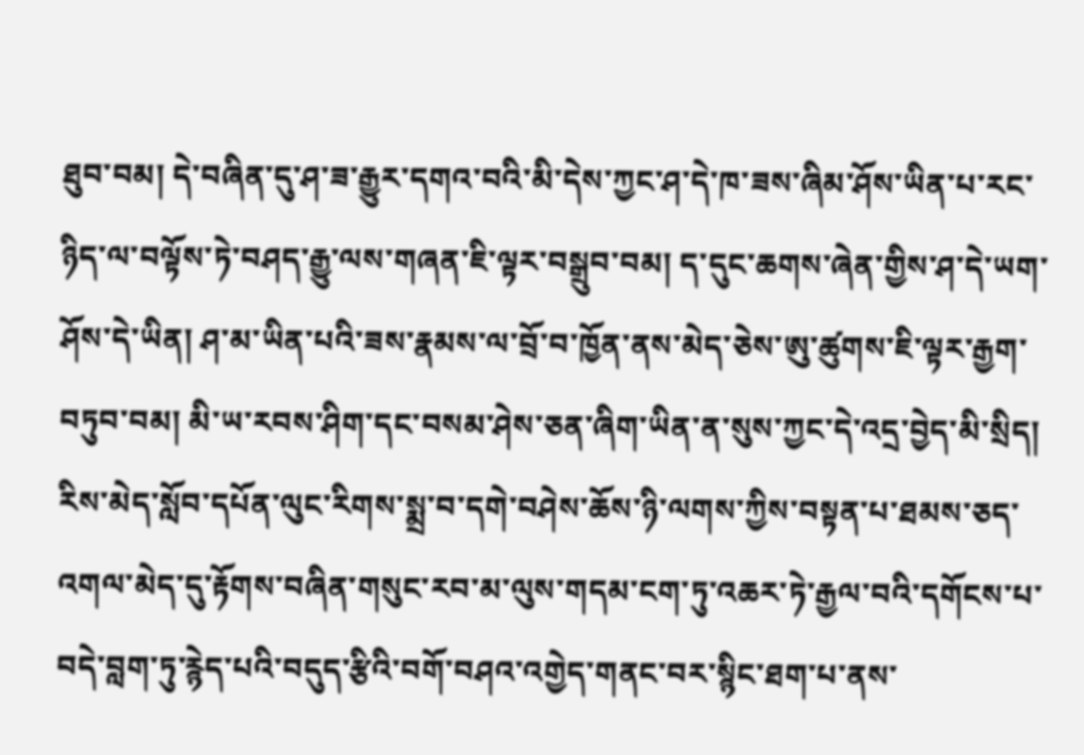ཐུབ་བམ། དེ་བཞིན་དུ་ཤ་ཟ་རྒྱུར་དགའ་བའི་མི་དེས་ཀྱང་ཤ་དེ་ཁ་ཟས་ཞིམ་ཤོས་ཡིན་པ་རང་ཉིད་ལ་བལྟོས་ཏེ་བཤད་རྒྱུ་ལས་གཞན་ཇི་ལྟར་བསྒྲུབ་བམ། ད་དུང་ཆགས་ཞེན་གྱིས་ཤ་དེ་ཡག་ཤོས་དེ་ཡིན། ཤ་མ་ཡིན་པའི་ཟས་རྣམས་ལ་བྲོ་བ་ཁྱོན་ནས་མེད་ཅེས་ཨུ་ཚུགས་ཇི་ལྟར་རྒྱག་བཏུབ་བམ། མི་ཡ་རབས་ཤིག་དང་བསམ་ཤེས་ཅན་ཞིག་ཡིན་ན་སུས་ཀྱང་དེ་འདྲ་བྱེད་མི་སྲིད།
རིས་མེད་སློབ་དཔོན་ལུང་རིགས་སྨྲ་བ་དགེ་བཤེས་ཆོས་ཉི་ལགས་ཀྱིས་བསྟན་པ་ཐམས་ཅད་འགལ་མེད་དུ་རྟོགས་བཞིན་གསུང་རབ་མ་ལུས་གདམ་ངག་ཏུ་འཆར་ཏེ་རྒྱལ་བའི་དགོངས་པ་བདེ་བླག་ཏུ་རྙེད་པའི་བདུད་རྩིའི་བགོ་བཤའ་འགྱེད་གནང་བར་སྙིང་ཐག་པ་ནས་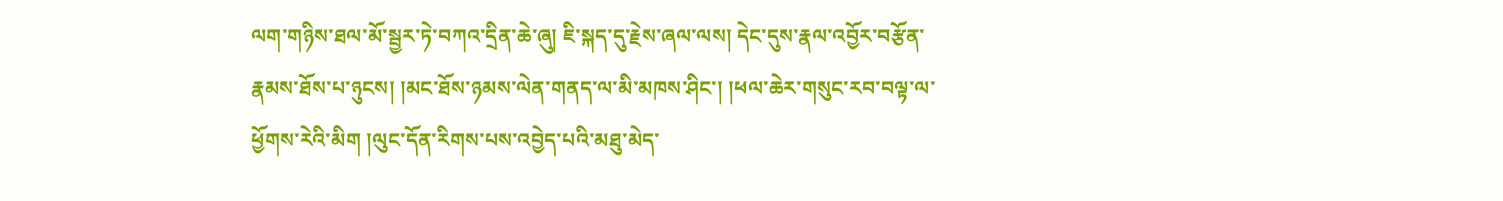ལག་གཉིས་ཐལ་མོ་སྦྱར་ཏེ་བཀའ་དྲིན་ཆེ་ཞུ། ཇི་སྐད་དུ་རྗེས་ཞལ་ལས། དེང་དུས་རྣལ་འབྱོར་བརྩོན་རྣམས་ཐོས་པ་ཉུངས། །མང་ཐོས་ཉམས་ལེན་གནད་ལ་མི་མཁས་ཤིང་། །ཕལ་ཆེར་གསུང་རབ་བལྟ་ལ་ཕྱོགས་རེའི་མིག །ལུང་དོན་རིགས་པས་འབྱེད་པའི་མཐུ་མེད་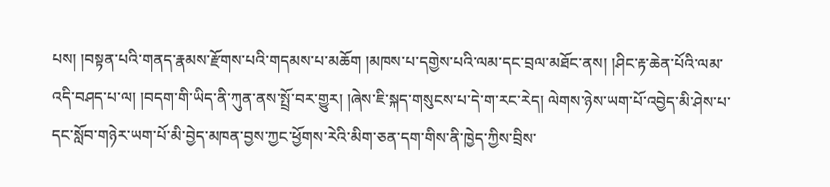པས། །བསྟན་པའི་གནད་རྣམས་རྫོགས་པའི་གདམས་པ་མཆོག །མཁས་པ་དགྱེས་པའི་ལམ་དང་བྲལ་མཐོང་ནས། །ཤིང་རྟ་ཆེན་པོའི་ལམ་འདི་བཤད་པ་ལ། །བདག་གི་ཡིད་ནི་ཀུན་ནས་སྤྲོ་བར་གྱུར། །ཞེས་ཇི་སྐད་གསུངས་པ་དེ་ག་རང་རེད། ལེགས་ཉེས་ཡག་པོ་འབྱེད་མི་ཤེས་པ་དང་སློབ་གཉེར་ཡག་པོ་མི་བྱེད་མཁན་བྱས་ཀྱང་ཕྱོགས་རེའི་མིག་ཅན་དག་གིས་ནི་ཁྱེད་ཀྱིས་བྲིས་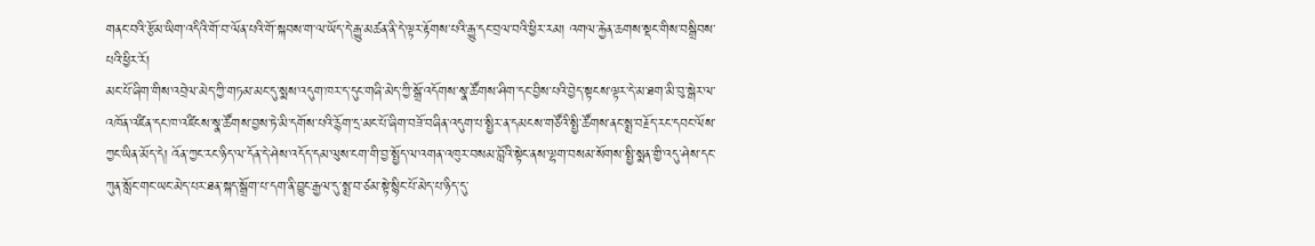གནང་བའི་རྩོམ་ཡིག་འདིའི་གོ་བ་ལོན་པའི་གོ་སྐབས་ག་ལ་ཡོད་དེ་རྒྱུ་མཚན་ནི་དེ་ལྟར་རྟོགས་པའི་རྒྱུ་དང་བྲལ་བའི་ཕྱིར་རམ། འགལ་རྐྱེན་ཆགས་སྡང་གིས་བསྒྲིབས་པའི་ཕྱིར་རོ།
མང་པོ་ཞིག་གིས་འབྲེལ་མེད་ཀྱི་གཏམ་མང་དུ་སྨས་འདུག་ཁར་ད་དུང་གཞི་མེད་ཀྱི་སྒྲོ་འདོགས་སྣ་ཚོགས་ཤིག་དང་བྱིས་པའི་བྱེད་སྟངས་ལྟར་དེ་མ་ཐག་མི་བུ་སྒེར་ལ་འཁོན་འཛིན་དང་ཁ་འཛིངས་སྣ་ཚོགས་བྱས་ཏེ་མི་དགོས་པའི་རྙོག་དྲ་མང་པོ་ཞིག་བཟོ་བཞིན་འདུག་པ་སྤྱིར་ན་དམངས་གཙོའི་སྤྱི་ཚོགས་ནང་སྨྲ་བརྗོད་རང་དབང་ལོས་ཀྱང་ཡིན་མོད་དེ། འོན་ཀྱང་རང་ཉིད་ལ་དོན་དེ་ཤེས་འདོད་དམ་ལུས་ངག་གི་བྱ་སྤྱོད་ལ་འགན་འཁུར་བསམ་བློའི་སྟེང་ནས་ལྷག་བསམ་སོགས་སྤྱི་སྨན་གྱི་འདུ་ཤེས་དང་ཀུན་སློང་གང་ཡང་མེད་པར་ཐན་སྐད་སྒྲོག་པ་དག་ནི་བྱུང་རྒྱལ་དུ་སྨྲ་བ་ཙམ་སྟེ་སྙིང་པོ་མེད་པ་ཉིད་དུ་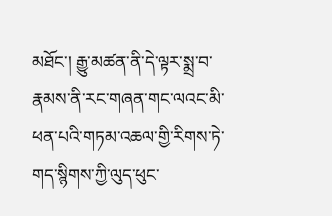མཐོང་། རྒྱུ་མཚན་ནི་དེ་ལྟར་སྨྲ་བ་རྣམས་ནི་རང་གཞན་གང་ལའང་མི་ཕན་པའི་གཏམ་འཆལ་གྱི་རིགས་ཏེ་གད་སྙིགས་ཀྱི་ལུད་ཕུང་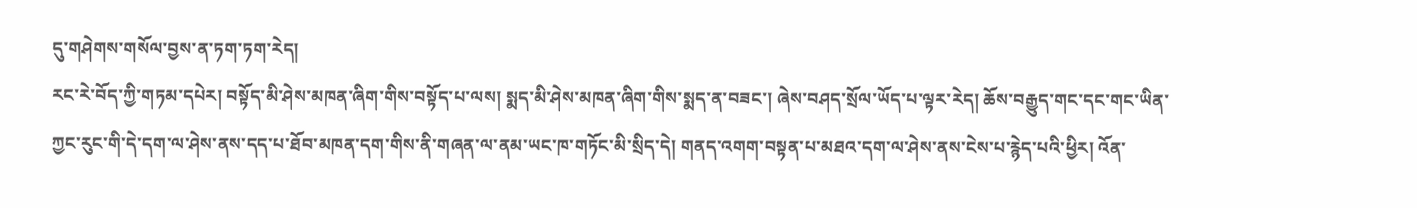དུ་གཤེགས་གསོལ་བྱས་ན་ཏག་ཏག་རེད།
རང་རེ་བོད་ཀྱི་གཏམ་དཔེར། བསྟོད་མི་ཤེས་མཁན་ཞིག་གིས་བསྟོད་པ་ལས། སྨད་མི་ཤེས་མཁན་ཞིག་གིས་སྨད་ན་བཟང་། ཞེས་བཤད་སྲོལ་ཡོད་པ་ལྟར་རེད། ཆོས་བརྒྱུད་གང་དང་གང་ཡིན་ཀྱང་རུང་གི་དེ་དག་ལ་ཤེས་ནས་དད་པ་ཐོབ་མཁན་དག་གིས་ནི་གཞན་ལ་ནམ་ཡང་ཁ་གཏོང་མི་སྲིད་དེ། གནད་འགག་བསྟན་པ་མཐའ་དག་ལ་ཤེས་ནས་ངེས་པ་རྙེད་པའི་ཕྱིར། འོན་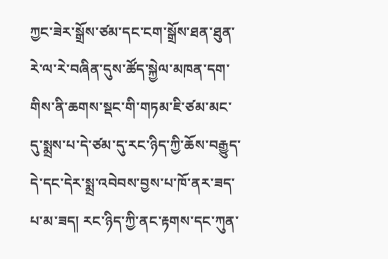ཀྱང་ཟེར་སྒྲོས་ཙམ་དང་ངག་སྒྲོས་ཐན་ཐུན་རེ་ལ་རེ་བཞིན་དུས་ཚོད་སྐྱེལ་མཁན་དག་གིས་ནི་ཆགས་སྡང་གི་གཏམ་ཇི་ཙམ་མང་དུ་སྨྲས་པ་དེ་ཙམ་དུ་རང་ཉིད་ཀྱི་ཆོས་བརྒྱུད་དེ་དང་དེར་སྨྲ་འབེབས་བྱས་པ་ཁོ་ནར་ཟད་པ་མ་ཟད། རང་ཉིད་ཀྱི་ནང་རྟགས་དང་ཀུན་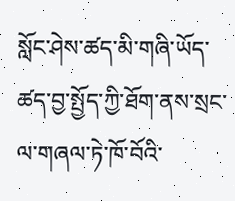སློང་ཤེས་ཚད་མི་གཞི་ཡོད་ཚད་བྱ་སྤྱོད་ཀྱི་ཐོག་ནས་སྲང་ལ་གཞལ་ཏེ་ཁོ་བོའི་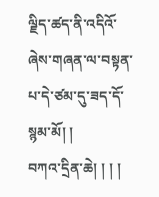ལྗིད་ཚད་ནི་འདིའོ་ཞེས་གཞན་ལ་བསྟན་པ་དེ་ཙམ་དུ་ཟད་དོ་སྙམ་མོ། །
བཀའ་དྲིན་ཆེ། ། ། །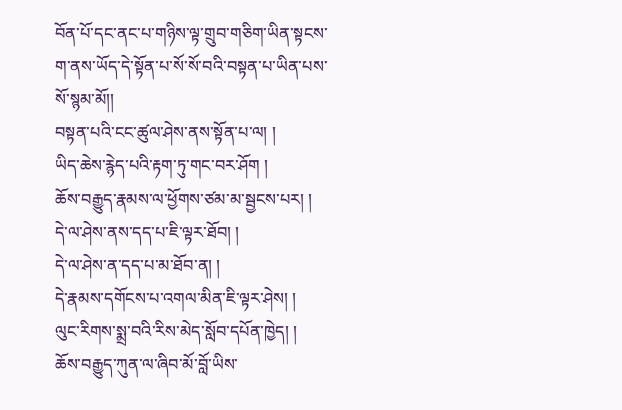བོན་པོ་དང་ནང་པ་གཉིས་ལྟ་གྲུབ་གཅིག་ཡིན་སྟངས་ག་ནས་ཡོད་དེ་སྟོན་པ་སོ་སོ་བའི་བསྟན་པ་ཡིན་པས་སོ་སྙམ་མོ།།
བསྟན་པའི་ངང་ཚུལ་ཤེས་ནས་སྟོན་པ་ལ། །
ཡིད་ཆེས་རྙེད་པའི་རྟག་ཏུ་གང་བར་ཤོག །
ཆོས་བརྒྱུད་རྣམས་ལ་ཕྱོགས་ཙམ་མ་སྦྱངས་པར། །
དེ་ལ་ཤེས་ནས་དད་པ་ཇི་ལྟར་ཐོབ། །
དེ་ལ་ཤེས་ན་དད་པ་མ་ཐོབ་ན། །
དེ་རྣམས་དགོངས་པ་འགལ་མིན་ཇི་ལྟར་ཤེས། །
ལུང་རིགས་སྨྲ་བའི་རིས་མེད་སློབ་དཔོན་ཁྱེད། །
ཆོས་བརྒྱུད་ཀུན་ལ་ཞིབ་མོ་བློ་ཡིས་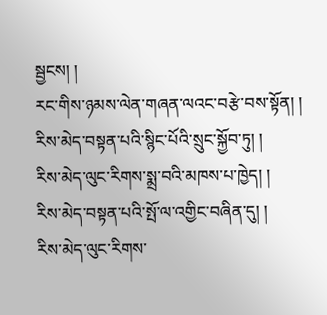སྦྱངས། །
རང་གིས་ཉམས་ལེན་གཞན་ལའང་བརྩེ་བས་སྟོན། །
རིས་མེད་བསྟན་པའི་སྙིང་པོའི་སྲུང་སྐྱོབ་ཏུ། །
རིས་མེད་ལུང་རིགས་སྨྲ་བའི་མཁས་པ་ཁྱེད། །
རིས་མེད་བསྟན་པའི་སྤོ་ལ་འགྱིང་བཞིན་དུ། །
རིས་མེད་ལུང་རིགས་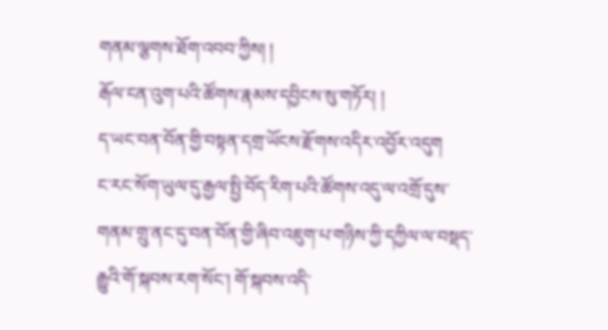གནམ་ལྕགས་ཐོག་འབབ་ཀྱིས། །
རྒོལ་ངན་འུག་པའི་ཚོགས་རྣམས་དབྱིངས་སུ་གཏོར། །
ད་ཡང་བན་བོན་གྱི་བསྟན་དགྲ་ཡོངས་རྫོགས་འདིར་འབྱོར་འདུག
ང་རང་སོག་ཡུལ་དུ་རྒྱལ་སྤྱི་བོད་རིག་པའི་ཚོགས་འདུ་ལ་འགྲོ་དུས་གནམ་གྲུ་ནང་དུ་བན་བོན་གྱི་ཞིབ་འཇུག་པ་གཉིས་ཀྱི་དཀྱིལ་ལ་བསྡད་རྒྱུའི་གོ་སྐབས་རག་སོང་། གོ་སྐབས་འདི་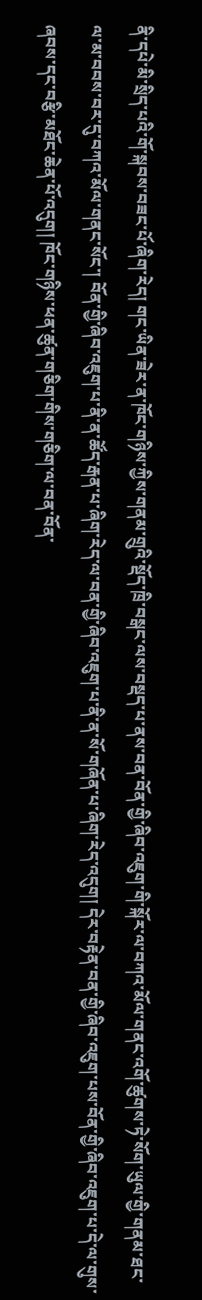ནི་དཔེ་མི་སྲིད་པའི་གོ་སྐབས་བཟང་པོ་ཞིག་རེད། གང་ཡིན་ཟེར་ན་ཁོང་གཉིས་ཀྱིས་གནམ་གྲུའི་སྡོད་ཁྲི་བསྒང་ལས་བསྡད་པ་ནས་བན་བོན་གྱི་ཞིབ་འཇུག་གི་སྐོར་ལ་བཀའ་མོལ་གནང་འགོ་ཚུགས་ཏེ་སོག་ཡུལ་གྱི་གནམ་ཐང་ལ་མ་བབས་བར་དུ་བཀའ་མོལ་གནང་སོང་། བོན་གྱི་ཞིབ་འཇུག་པ་ནི་ན་ཚོད་རྒན་པ་ཞིག་རེད་ལ་བན་གྱི་ཞིབ་འཇུག་པ་ནི་ན་སོ་གཞོན་པ་ཞིག་རེད་འདུག། དེར་བརྟེན་བན་གྱི་ཞིབ་འཇུག་པས་བོན་གྱི་ཞིབ་འཇུག་པ་དེ་ལ་གུས་ཞབས་དང་བརྩི་མཐོང་ཆེན་པོ་འདུག། ཁོང་གཉིས་ཕན་ཚུན་གཅིག་གིས་གཅིག་ལ་བན་བོན་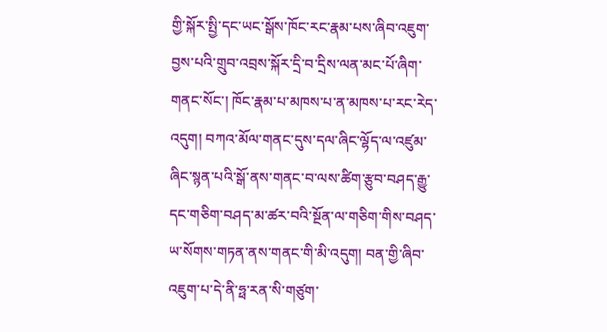གྱི་སྐོར་སྤྱི་དང་ཡང་སྒོས་ཁོང་རང་རྣམ་པས་ཞིབ་འཇུག་བྱས་པའི་གྲུབ་འབྲས་སྐོར་དྲི་བ་དྲིས་ལན་མང་པོ་ཞིག་གནང་སོང་། ཁོང་རྣམ་པ་མཁས་པ་ན་མཁས་པ་རང་རེད་འདུག། བཀའ་མོལ་གནང་དུས་དལ་ཞིང་ལྷོད་ལ་འཛུམ་ཞིང་སྙན་པའི་སྒོ་ནས་གནང་བ་ལས་ཚིག་རྩུབ་བཤད་རྒྱུ་དང་གཅིག་བཤད་མ་ཚར་བའི་སྔོན་ལ་གཅིག་གིས་བཤད་ཡ་སོགས་གཏན་ནས་གནང་གི་མི་འདུག། བན་གྱི་ཞིབ་འཇུག་པ་དེ་ནི་ཧྥ་རན་སི་གཙུག་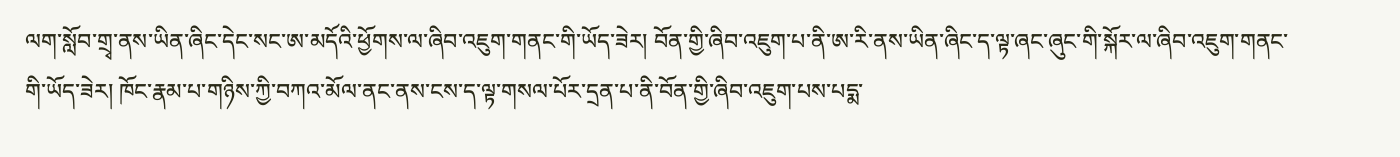ལག་སློབ་གྲྭ་ནས་ཡིན་ཞིང་དེང་སང་ཨ་མདོའི་ཕྱོགས་ལ་ཞིབ་འཇུག་གནང་གི་ཡོད་ཟེར། བོན་གྱི་ཞིབ་འཇུག་པ་ནི་ཨ་རི་ནས་ཡིན་ཞིང་ད་ལྟ་ཞང་ཞུང་གི་སྐོར་ལ་ཞིབ་འཇུག་གནང་གི་ཡོད་ཟེར། ཁོང་རྣམ་པ་གཉིས་ཀྱི་བཀའ་མོལ་ནང་ནས་ངས་ད་ལྟ་གསལ་པོར་དྲན་པ་ནི་བོན་གྱི་ཞིབ་འཇུག་པས་པདྨ་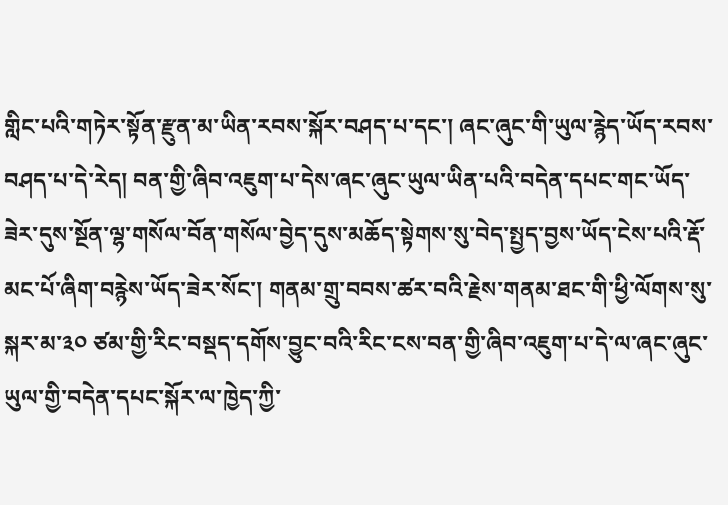གླིང་པའི་གཏེར་སྟོན་རྫུན་མ་ཡིན་རབས་སྐོར་བཤད་པ་དང་། ཞང་ཞུང་གི་ཡུལ་རྙེད་ཡོད་རབས་བཤད་པ་དེ་རེད། བན་གྱི་ཞིབ་འཇུག་པ་དེས་ཞང་ཞུང་ཡུལ་ཡིན་པའི་བདེན་དཔང་གང་ཡོད་ཟེར་དུས་སྔོན་ལྷ་གསོལ་བོན་གསོལ་བྱེད་དུས་མཆོད་སྟེགས་སུ་བེད་སྤྱད་བྱས་ཡོད་ངེས་པའི་རྡོ་མང་པོ་ཞིག་བརྙེས་ཡོད་ཟེར་སོང་། གནམ་གྲུ་བབས་ཚར་བའི་རྗེས་གནམ་ཐང་གི་ཕྱི་ལོགས་སུ་སྐར་མ་༣༠ ཙམ་གྱི་རིང་བསྡད་དགོས་བྱུང་བའི་རིང་ངས་བན་གྱི་ཞིབ་འཇུག་པ་དེ་ལ་ཞང་ཞུང་ཡུལ་གྱི་བདེན་དཔང་སྐོར་ལ་ཁྱེད་ཀྱི་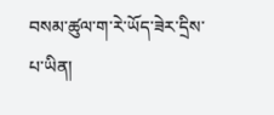བསམ་ཚུལ་ག་རེ་ཡོད་ཟེར་དྲིས་པ་ཡིན།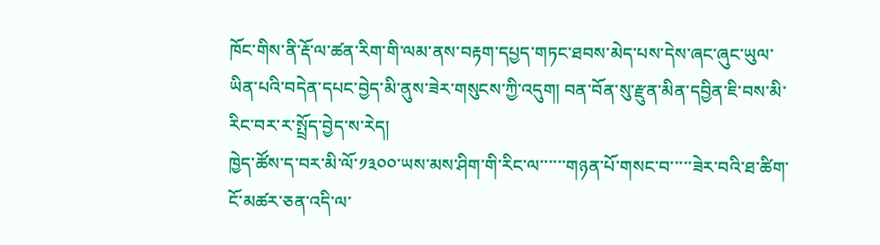ཁོང་གིས་ནི་རྡོ་ལ་ཚན་རིག་གི་ལམ་ནས་བརྟག་དཔྱད་གཏང་ཐབས་མེད་པས་དེས་ཞང་ཞུང་ཡུལ་ཡིན་པའི་བདེན་དཔང་བྱེད་མི་ནུས་ཟེར་གསུངས་ཀྱི་འདུག། བན་བོན་སུ་རྫུན་མིན་དབྱིན་ཇི་བས་མི་རིང་བར་ར་སྤྲོད་བྱེད་ས་རེད།
ཁྱེད་ཚོས་ད་བར་མི་ལོ་༡༣༠༠་ཡས་མས་ཤིག་གི་རིང་ལ་་་་་་གཉན་པོ་གསང་བ་་་་་ཟེར་བའི་ཐ་ཚིག་ངོ་མཚར་ཅན་འདི་ལ་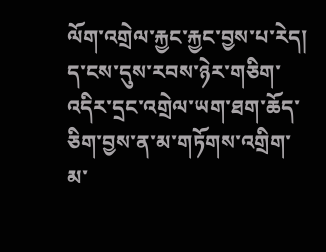ལོག་འགྲེལ་རྐྱང་རྐྱང་བྱས་པ་རེད། ད་ངས་དུས་རབས་ཉེར་གཅིག་འདིར་དྲང་འགྲེལ་ཡག་ཐག་ཆོད་ཅིག་བྱས་ན་མ་གཏོགས་འགྲིག་མ་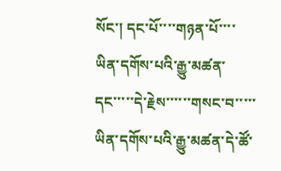སོང་། དང་པོ་་་་གཉན་པོ་་་་ཡིན་དགོས་པའི་རྒྱུ་མཚན་དང་་་་་དེ་རྗེས་་་་་་གསང་བ་་་་་ཡིན་དགོས་པའི་རྒྱུ་མཚན་དེ་ཚོ་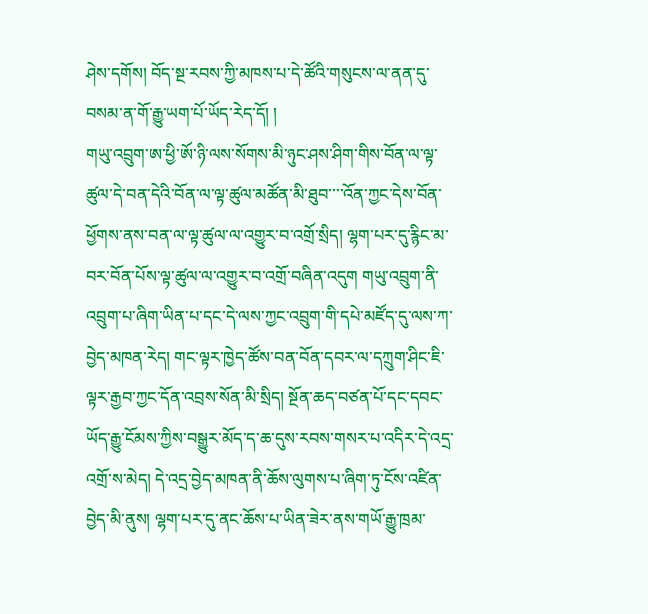ཤེས་དགོས། བོད་སྔ་རབས་ཀྱི་མཁས་པ་དེ་ཚོའི་གསུངས་ལ་ནན་དུ་བསམ་ན་གོ་རྒྱུ་ཡག་པོ་ཡོད་རེད་དོ། །
གཡུ་འབྲུག་ཨ་ཕྱི་ཨོ་ཉི་ལས་སོགས་མི་ཉུང་ཤས་ཤིག་གིས་བོན་ལ་ལྟ་ཚུལ་དེ་བན་དེའི་བོན་ལ་ལྟ་ཚུལ་མཚོན་མི་ཐུབ་་་་འོན་ཀྱང་དེས་བོན་ཕྱོགས་ནས་བན་ལ་ལྟ་ཚུལ་ལ་འགྱུར་བ་འགྲོ་སྲིད། ལྷག་པར་དུ་རྙིང་མ་བར་བོན་པོས་ལྟ་ཚུལ་ལ་འགྱུར་བ་འགྲོ་བཞིན་འདུག གཡུ་འབྲུག་ནི་འབྲུག་པ་ཞིག་ཡིན་པ་དང་དེ་ལས་ཀྱང་འབྲུག་གི་དཔེ་མཛོད་དུ་ལས་ཀ་བྱེད་མཁན་རེད། གང་ལྟར་ཁྱེད་ཚོས་བན་བོན་དབར་ལ་དཀྲུག་ཤིང་ཇི་ལྟར་རྒྱབ་ཀྱང་དོན་འབྲས་སོན་མི་སྲིད། སྔོན་ཆད་བཙན་པོ་དང་དབང་ཡོད་རྒྱུ་ངོམས་ཀྱིས་བསྒྱུར་མོད་ད་ཆ་དུས་རབས་གསར་པ་འདིར་དེ་འདྲ་འགྲོ་ས་མེད། དེ་འདྲ་བྱེད་མཁན་ནི་ཆོས་ལུགས་པ་ཞིག་ཏུ་ངོས་འཛིན་བྱེད་མི་ནུས། ལྷག་པར་དུ་ནང་ཆོས་པ་ཡིན་ཟེར་ནས་གཡོ་རྒྱུ་ཁྲམ་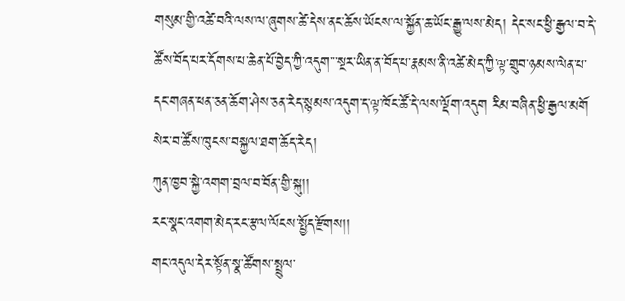གསུམ་གྱི་འཚེ་བའི་ལས་ལ་ཞུགས་ཚེ་དེས་ནང་ཆོས་ཡོངས་ལ་སྐྱོན་ཆ་ཡོང་རྒྱུ་ལས་མེད། དེང་སང་ཕྱི་རྒྱལ་བ་དེ་ཚོས་བོད་པར་དོགས་པ་ཆེན་པོ་བྱེད་ཀྱི་འདུག་་་སྔར་ཡིན་ན་བོད་པ་རྣམས་ནི་འཚེ་མེད་ཀྱི་ལྟ་གྲུབ་ཉམས་ལེན་པ་དང་གཞན་ཕན་ཅན་ཆོག་ཤེས་ཅན་རེད་སྙམས་འདུག་ད་ལྟ་ཁོང་ཚོ་དེ་ལས་ལྡོག་འདུག རིམ་བཞིན་ཕྱི་རྒྱལ་མགོ
སེར་བ་ཚོས་ཁུངས་བསྐྱལ་ཐག་ཆོད་རེད།
ཀུན་ཁྱབ་སྐྱེ་འགག་བྲལ་བ་བོན་གྱི་སྐུ།།
རང་སྣང་འགག་མེད་རང་རྩལ་ལོངས་སྤྱོད་རྫོགས།།
གང་འདུལ་དེར་སྟོན་སྣ་ཚོགས་སྤྲུལ་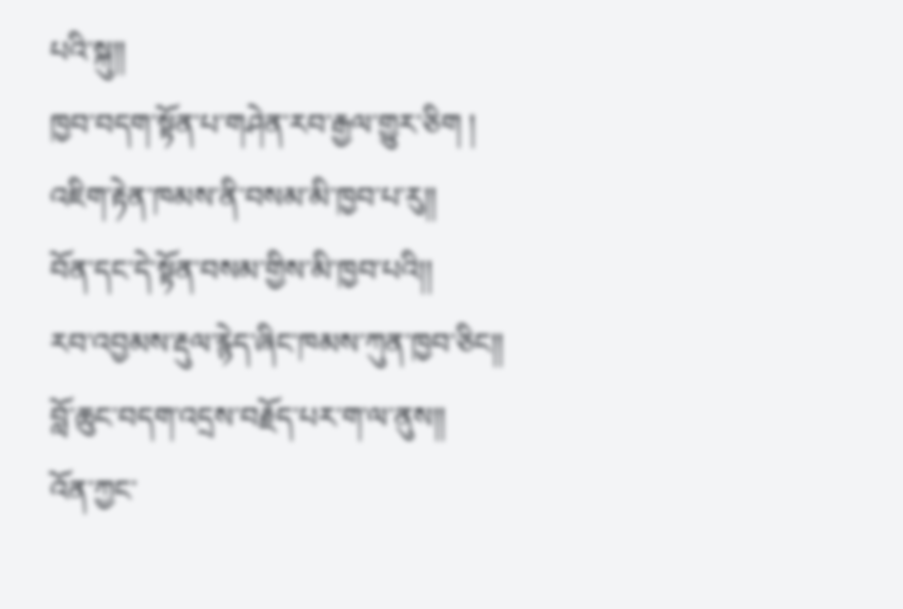པའི་སྐུ།།
ཁྱབ་བདག་སྟོན་པ་གཤེན་རབ་རྒྱལ་གྱུར་ཅིག །
འཇིག་རྟེན་ཁམས་ནི་བསམ་མི་ཁྱབ་པ་རུ།།
བོན་དང་དེ་སྟོན་བསམ་གྱིས་མི་ཁྱབ་པའི།།
རབ་འབྱམས་རྡུལ་རྙེད་ཞིང་ཁམས་ཀུན་ཁྱབ་ཅིང།།
བློ་ཆུང་བདག་འདྲས་བརྗོད་པར་ག་ལ་ནུས།།
འོན་ཀྱང་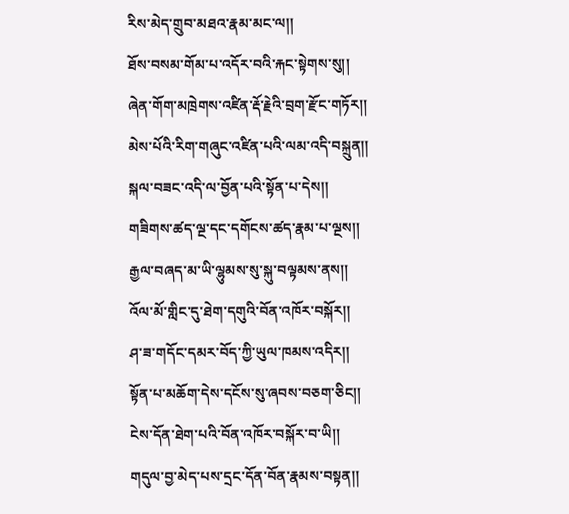རིས་མེད་གྲུབ་མཐའ་རྣམ་མང་ལ།།
ཐོས་བསམ་གོམ་པ་འདོར་བའི་རྐང་སྟེགས་སུ།།
ཞེན་གོག་མཁྲེགས་འཛིན་རྡོ་རྗེའི་བྲག་རྫོང་གཏོར།།
མེས་པོའི་རིག་གཞུང་འཛིན་པའི་ལམ་འདི་བསྐྲུན།།
སྐལ་བཟང་འདི་ལ་བྱོན་པའི་སྟོན་པ་དེས།།
གཟིགས་ཚད་ལྔ་དང་དགོངས་ཚད་རྣམ་པ་ལྔས།།
རྒྱལ་བཞད་མ་ཡི་ལྷུམས་སུ་སྐུ་བལྟམས་ནས།།
འོལ་མོ་གླིང་དུ་ཐེག་དགུའི་བོན་འཁོར་བསྐོར།།
ཤ་ཟ་གདོང་དམར་བོད་ཀྱི་ཡུལ་ཁམས་འདིར།།
སྟོན་པ་མཆོག་དེས་དངོས་སུ་ཞབས་བཅག་ཅིང།།
ངེས་དོན་ཐེག་པའི་བོན་འཁོར་བསྐོར་བ་ཡི།།
གདུལ་བྱ་མེད་པས་དྲང་དོན་བོན་རྣམས་བསྟན།།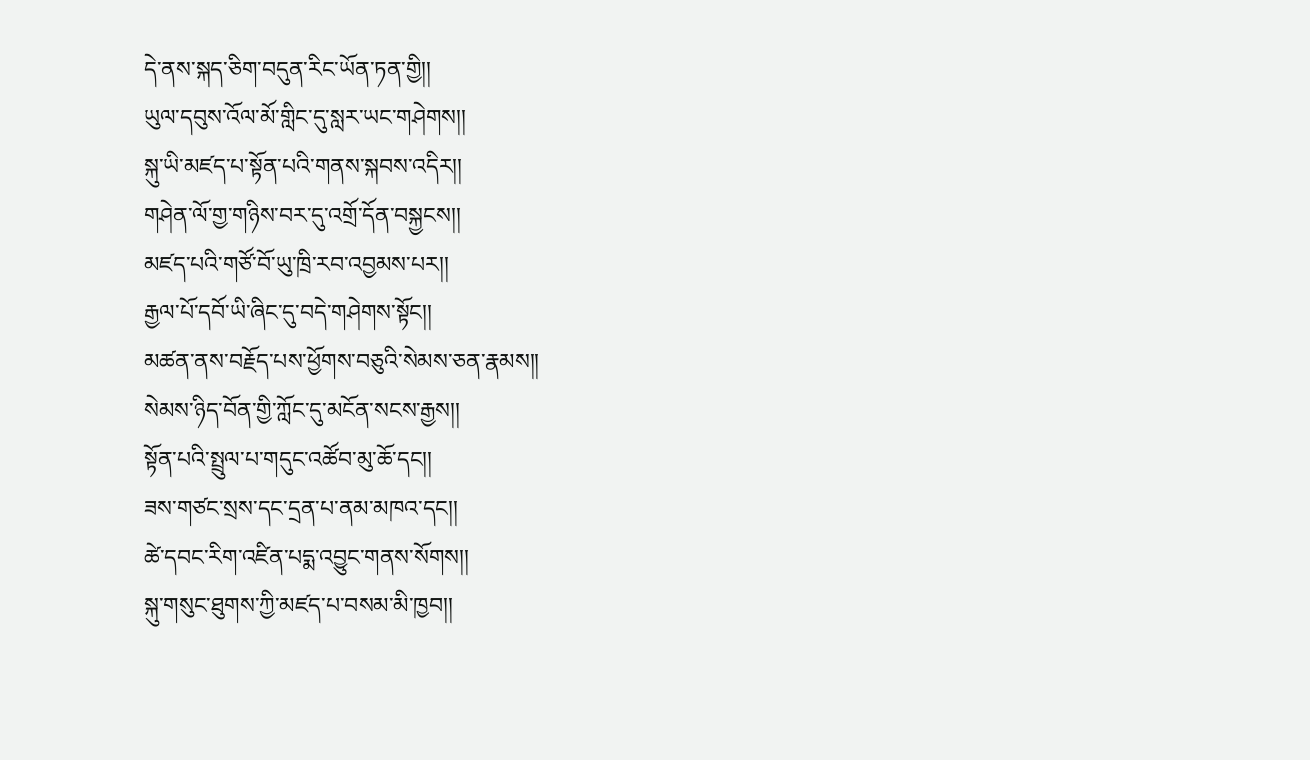དེ་ནས་སྐད་ཅིག་བདུན་རིང་ཡོན་ཏན་གྱི།།
ཡུལ་དབུས་འོལ་མོ་གླིང་དུ་སླར་ཡང་གཤེགས།།
སྐུ་ཡི་མཛད་པ་སྟོན་པའི་གནས་སྐབས་འདིར།།
གཤེན་ལོ་གྱ་གཉིས་བར་དུ་འགྲོ་དོན་བསྐྱངས།།
མཛད་པའི་གཙོ་བོ་ཡུ་ཁྲི་རབ་འབྱམས་པར།།
རྒྱལ་པོ་དབོ་ཡི་ཞིང་དུ་བདེ་གཤེགས་སྟོང།།
མཚན་ནས་བརྗོད་པས་ཕྱོགས་བཅུའི་སེམས་ཅན་རྣམས།།
སེམས་ཉིད་བོན་གྱི་ཀློང་དུ་མངོན་སངས་རྒྱས།།
སྟོན་པའི་སྤྲུལ་པ་གདུང་འཚོབ་མུ་ཆོ་དང།།
ཟས་གཙང་སྲས་དང་དྲན་པ་ནམ་མཁའ་དང།།
ཚེ་དབང་རིག་འཛིན་པདྨ་འབྱུང་གནས་སོགས།།
སྐུ་གསུང་ཐུགས་ཀྱི་མཛད་པ་བསམ་མི་ཁྱབ།།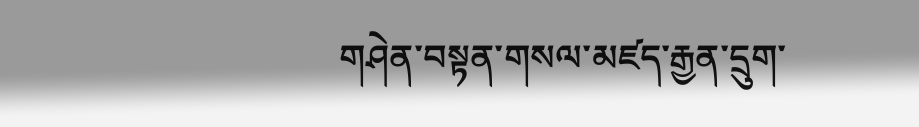གཤེན་བསྟན་གསལ་མཛད་རྒྱན་དྲུག་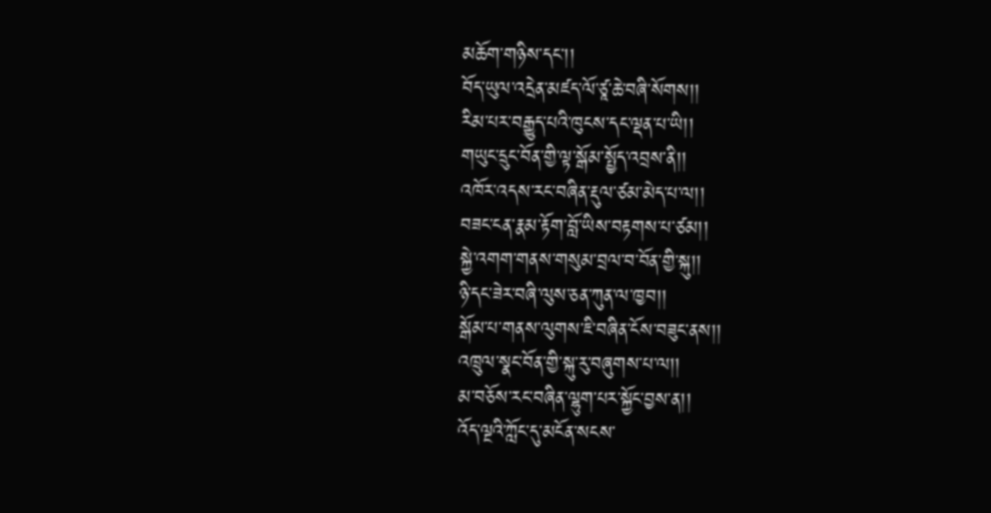མཆོག་གཉིས་དང་།།
བོད་ཡུལ་འདྲེན་མཛད་ལོ་ཙཱ་ཆེ་བཞི་སོགས།།
རིམ་པར་བརྒྱུད་པའི་ཁུངས་དང་ལྡན་པ་ཡི།།
གཡུང་དྲུང་བོན་གྱི་ལྟ་སྒོམ་སྤྱོད་འབྲས་ནི།།
འཁོར་འདས་རང་བཞིན་རྡུལ་ཙམ་མེད་པ་ལ།།
བཟང་ངན་རྣམ་རྟོག་བློ་ཡིས་བརྟགས་པ་ཙམ།།
སྐྱེ་འགག་གནས་གསུམ་བྲལ་བ་བོན་གྱི་སྐུ།།
ཉི་དང་ཟེར་བཞི་ལུས་ཅན་ཀུན་ལ་ཁྱབ།།
སྒོམ་པ་གནས་ལུགས་ཇི་བཞིན་ངོས་བཟུང་ནས།།
འཁྲུལ་སྣང་བོན་གྱི་སྐུ་རུ་བཞུགས་པ་ལ།།
མ་བཅོས་རང་བཞིན་ལྷུག་པར་སྐྱོང་བྱས་ན།།
འོད་ལྔའི་ཀློང་དུ་མངོན་སངས་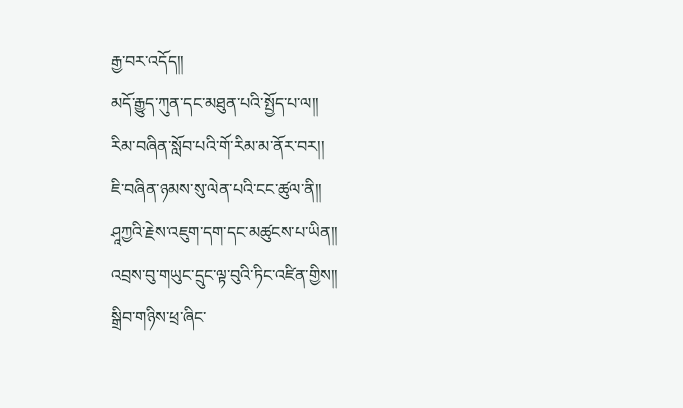རྒྱ་བར་འདོད།།
མདོ་རྒྱུད་ཀུན་དང་མཐུན་པའི་སྤྱོད་པ་ལ།།
རིམ་བཞིན་སློབ་པའི་གོ་རིམ་མ་ནོར་བར།།
ཇི་བཞིན་ཉམས་སུ་ལེན་པའི་ངང་ཚུལ་ནི།།
ཤཱཀྱའི་རྗེས་འཇུག་དག་དང་མཚུངས་པ་ཡིན།།
འབྲས་བུ་གཡུང་དྲུང་ལྟ་བུའི་ཏིང་འཛིན་གྱིས།།
སྒྲིབ་གཉིས་ཕྲ་ཞིང་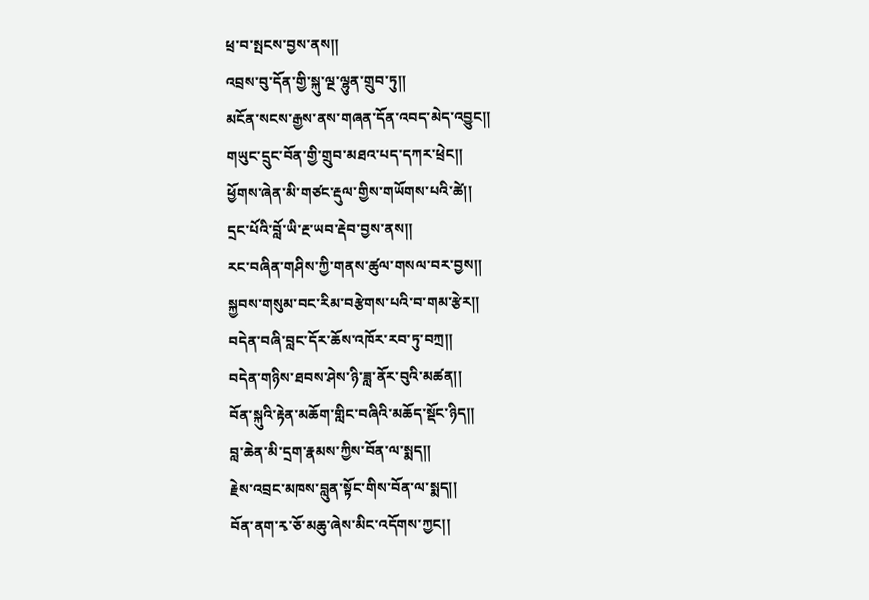ཕྲ་བ་སྤངས་བྱས་ནས།།
འབྲས་བུ་དོན་གྱི་སྐུ་ལྔ་ལྷུན་གྲུབ་ཏུ།།
མངོན་སངས་རྒྱས་ནས་གཞན་དོན་འབད་མེད་འབྱུང།།
གཡུང་དྲུང་བོན་གྱི་གྲུབ་མཐའ་པད་དཀར་ཕྲེང།།
ཕྱོགས་ཞེན་མི་གཙང་རྡུལ་གྱིས་གཡོགས་པའི་ཚེ།།
དྲང་པོའི་བློ་ཡི་རྔ་ཡབ་རྡེབ་བྱས་ནས།།
རང་བཞིན་གཤིས་ཀྱི་གནས་ཚུལ་གསལ་བར་བྱས།།
སྐྱབས་གསུམ་བང་རིམ་བརྩེགས་པའི་བ་གམ་རྩེར།།
བདེན་བཞི་བླང་དོར་ཆོས་འཁོར་རབ་ཏུ་བཀྲ།།
བདེན་གཉིས་ཐབས་ཤེས་ཉི་ཟླ་ནོར་བུའི་མཚན།།
བོན་སྐུའི་རྟེན་མཆོག་གླིང་བཞིའི་མཆོད་སྡོང་ཉིད།།
བླ་ཆེན་མི་དྲག་རྣམས་ཀྱིས་བོན་ལ་སྨད།།
རྗེས་འབྲང་མཁས་བླུན་སྟོང་གིས་བོན་ལ་སྨད།།
བོན་ནག་རྭ་ཅོ་མཆུ་ཞེས་མིང་འདོགས་ཀྱང།།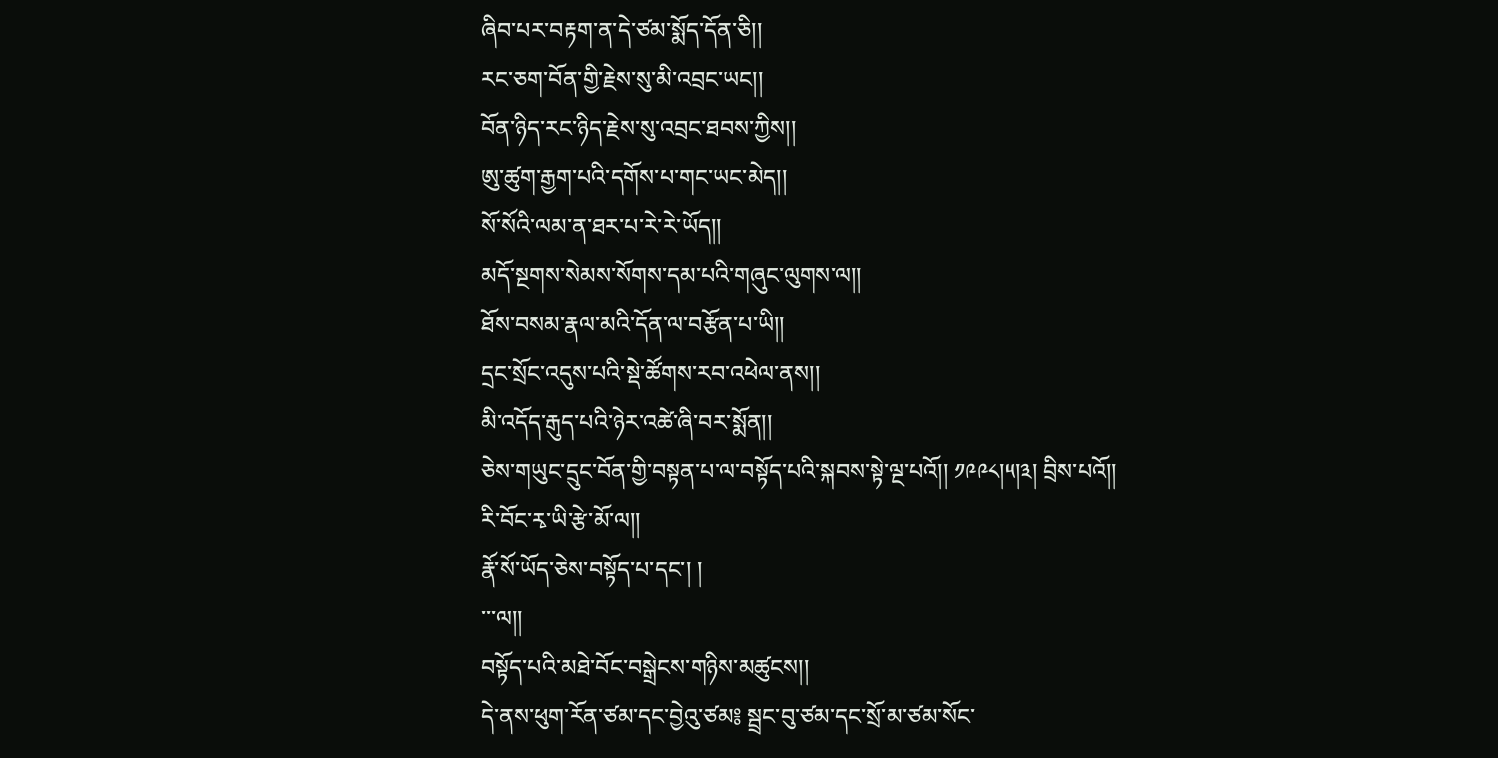ཞིབ་པར་བརྟག་ན་དེ་ཙམ་སྨོད་དོན་ཅི།།
རང་ཅག་བོན་གྱི་རྗེས་སུ་མི་འབྲང་ཡང།།
བོན་ཉིད་རང་ཉིད་རྗེས་སུ་འབྲང་ཐབས་ཀྱིས།།
ཨུ་ཚུག་རྒྱག་པའི་དགོས་པ་གང་ཡང་མེད།།
སོ་སོའི་ལམ་ན་ཐར་པ་རེ་རེ་ཡོད།།
མདོ་སྔགས་སེམས་སོགས་དམ་པའི་གཞུང་ལུགས་ལ།།
ཐོས་བསམ་རྣལ་མའི་དོན་ལ་བརྩོན་པ་ཡི།།
དྲང་སྲོང་འདུས་པའི་སྡེ་ཚོགས་རབ་འཕེལ་ནས།།
མི་འདོད་རྒུད་པའི་ཉེར་འཚེ་ཞི་བར་སྨོན།།
ཅེས་གཡུང་དྲུང་བོན་གྱི་བསྟན་པ་ལ་བསྟོད་པའི་སྐབས་སྟེ་ལྔ་པའོ།། ༡༩༩༨།༥།༣། བྲིས་པའོ།།
རི་བོང་རྭ་ཡི་རྩེ་མོ་ལ།།
རྣོ་སོ་ཡོད་ཅེས་བསྟོད་པ་དང་། །
་་་ལ།།
བསྟོད་པའི་མཐེ་བོང་བསྒྲེངས་གཉིས་མཚུངས།།
དེ་ནས་ཕུག་རོན་ཙམ་དང་བྱེའུ་ཙམ༔ སྦྲང་བུ་ཙམ་དང་སྲོ་མ་ཙམ་སོང་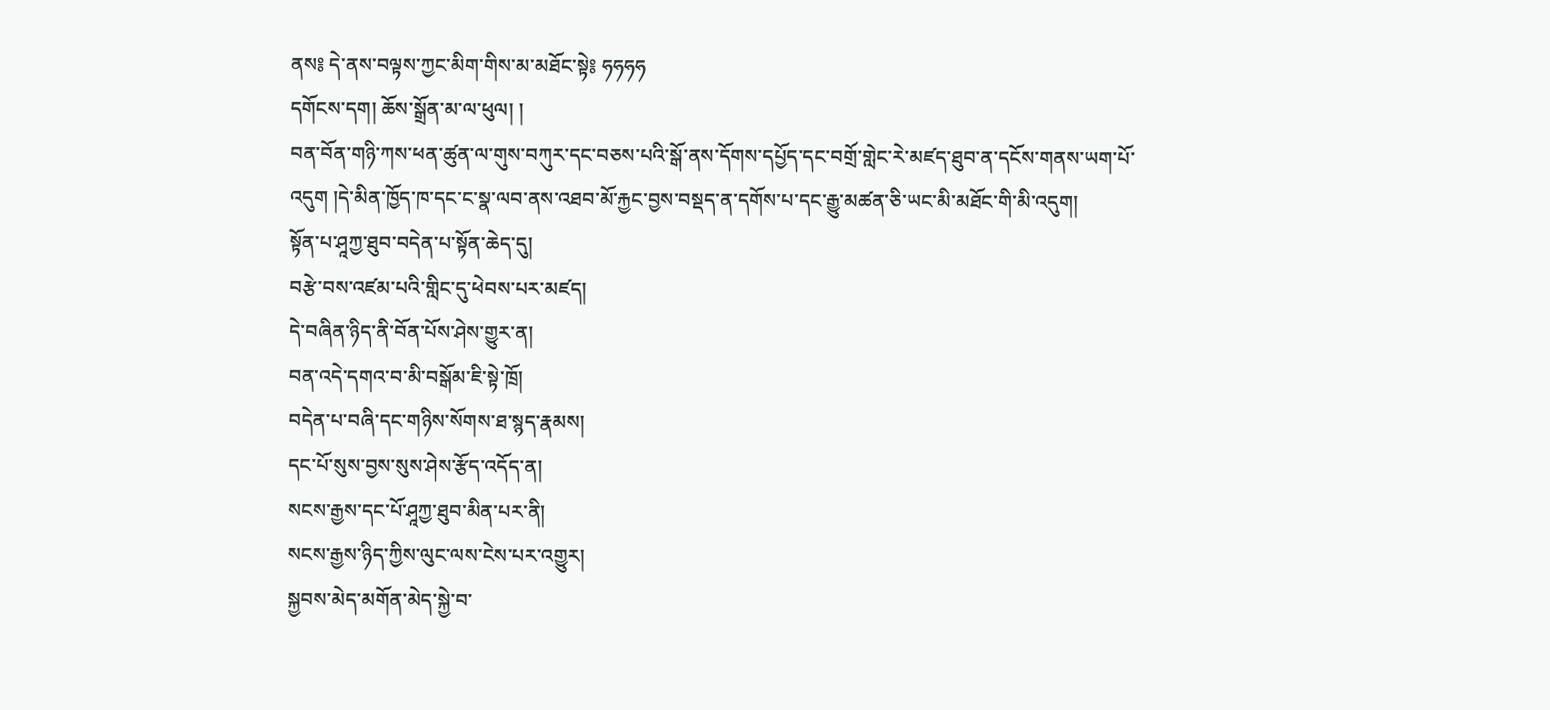ནས༔ དེ་ནས་བལྟས་ཀྱང་མིག་གིས་མ་མཐོང་སྟེ༔ ཧཧཧཧ
དགོངས་དག། ཆོས་སྒྲོན་མ་ལ་ཕུལ། །
བན་བོན་གཉི་ཀས་ཕན་ཚུན་ལ་གུས་བཀུར་དང་བཅས་པའི་སྒོ་ནས་དོགས་དཔྱོད་དང་བགྲོ་གླེང་རེ་མཛད་ཐུབ་ན་དངོས་གནས་ཡག་པོ་འདུག །དེ་མིན་ཁྱོད་ཁ་དང་ང་སྣ་ལབ་ནས་འཐབ་མོ་རྐྱང་བྱས་བསྡད་ན་དགོས་པ་དང་རྒྱུ་མཚན་ཅི་ཡང་མི་མཐོང་གི་མི་འདུག།
སྟོན་པ་ཤཱཀྱ་ཐུབ་བདེན་པ་སྟོན་ཆེད་དུ།
བརྩེ་བས་འཛམ་པའི་གླིང་དུ་ཕེབས་པར་མཛད།
དེ་བཞིན་ཉིད་ནི་བོན་པོས་ཤེས་གྱུར་ན།
བན་འདེ་དགའ་བ་མི་བསྒོམ་ཇི་སྟེ་ཁྲོ།
བདེན་པ་བཞི་དང་གཉིས་སོགས་ཐ་སྙད་རྣམས།
དང་པོ་སུས་བྱས་སུས་ཤེས་རྩོད་འདོད་ན།
སངས་རྒྱས་དང་པོ་ཤཱཀྱ་ཐུབ་མིན་པར་ནི།
སངས་རྒྱས་ཉིད་ཀྱིས་ལུང་ལས་ངེས་པར་འགྱུར།
སྐྱབས་མེད་མགོན་མེད་སྐྱེ་བ་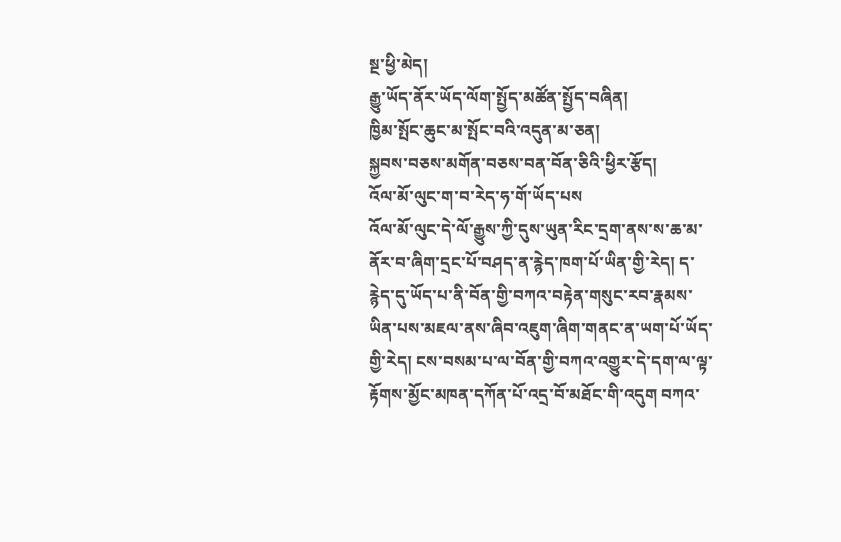སྔ་ཕྱི་མེད།
རྒྱུ་ཡོད་ནོར་ཡོད་ལོག་སྤྱོད་མཚོན་སྤྱོད་བཞིན།
ཁྱིམ་སྤོང་ཆུང་མ་སྤོང་བའི་འདུན་མ་ཅན།
སྐྱབས་བཅས་མགོན་བཅས་བན་བོན་ཅིའི་ཕྱིར་རྩོད།
འོལ་མོ་ལུང་ག་བ་རེད་ཧ་གོ་ཡོད་པས
འོལ་མོ་ལུང་དེ་ལོ་རྒྱུས་ཀྱི་དུས་ཡུན་རིང་དྲག་ནས་ས་ཆ་མ་ནོར་བ་ཞིག་དྲང་པོ་བཤད་ན་རྙེད་ཁག་པོ་ཡིན་གྱི་རེད། ད་རྙེད་དུ་ཡོད་པ་ནི་བོན་གྱི་བཀའ་བརྟེན་གསུང་རབ་རྣམས་ཡིན་པས་མཇལ་ནས་ཞིབ་འཇུག་ཞིག་གནང་ན་ཡག་པོ་ཡོད་གྱི་རེད། ངས་བསམ་པ་ལ་བོན་གྱི་བཀའ་འགྱུར་དེ་དག་ལ་ལྟ་རྟོགས་མྱོང་མཁན་དཀོན་པོ་འདྲ་བོ་མཐོང་གི་འདུག བཀའ་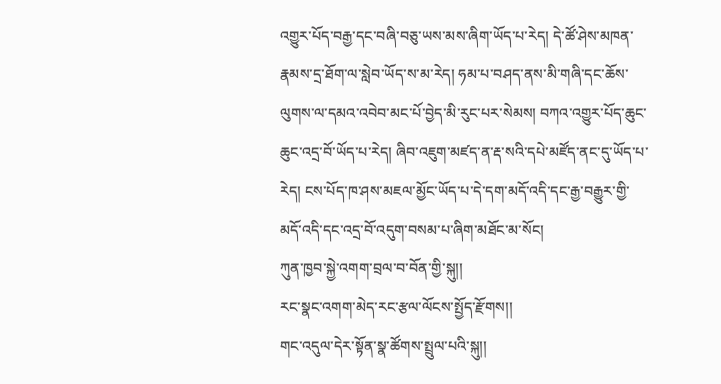འགྱུར་པོད་བརྒྱ་དང་བཞི་བཅུ་ཡས་མས་ཞིག་ཡོད་པ་རེད། དེ་ཚོ་ཤེས་མཁན་རྣམས་དྲ་ཐོག་ལ་སླེབ་ཡོད་ས་མ་རེད། ཧམ་པ་བཤད་ནས་མི་གཞི་དང་ཆོས་ལུགས་ལ་དམའ་འབེབ་མང་པོ་བྱེད་མི་རུང་པར་སེམས། བཀའ་འགྱུར་པོད་ཆུང་ཆུང་འདྲ་བོ་ཡོད་པ་རེད། ཞིབ་འཇུག་མཛད་ན་རྡ་སའི་དཔེ་མཛོད་ནང་དུ་ཡོད་པ་རེད། ངས་པོད་ཁ་ཤས་མཇལ་མྱོང་ཡོད་པ་དེ་དག་མདོ་འདི་དང་རྒྱ་བརྒྱུར་གྱི་མདོ་འདི་དང་འདྲ་བོ་འདུག་བསམ་པ་ཞིག་མཐོང་མ་སོང།
ཀུན་ཁྱབ་སྐྱེ་འགག་བྲལ་བ་བོན་གྱི་སྐུ།།
རང་སྣང་འགག་མེད་རང་རྩལ་ལོངས་སྤྱོད་རྫོགས།།
གང་འདུལ་དེར་སྟོན་སྣ་ཚོགས་སྤྲུལ་པའི་སྐུ།།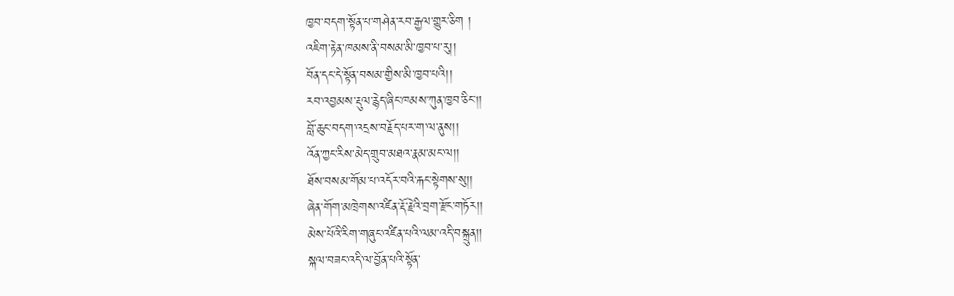ཁྱབ་བདག་སྟོན་པ་གཤེན་རབ་རྒྱལ་གྱུར་ཅིག །
འཇིག་རྟེན་ཁམས་ནི་བསམ་མི་ཁྱབ་པ་རུ།།
བོན་དང་དེ་སྟོན་བསམ་གྱིས་མི་ཁྱབ་པའི།།
རབ་འབྱམས་རྡུལ་རྙེད་ཞིང་ཁམས་ཀུན་ཁྱབ་ཅིང།།
བློ་ཆུང་བདག་འདྲས་བརྗོད་པར་ག་ལ་ནུས།།
འོན་ཀྱང་རིས་མེད་གྲུབ་མཐའ་རྣམ་མང་ལ།།
ཐོས་བསམ་གོམ་པ་འདོར་བའི་རྐང་སྟེགས་སུ།།
ཞེན་གོག་མཁྲེགས་འཛིན་རྡོ་རྗེའི་བྲག་རྫོང་གཏོར།།
མེས་པོའི་རིག་གཞུང་འཛིན་པའི་ལམ་འདི་བསྐྲུན།།
སྐལ་བཟང་འདི་ལ་བྱོན་པའི་སྟོན་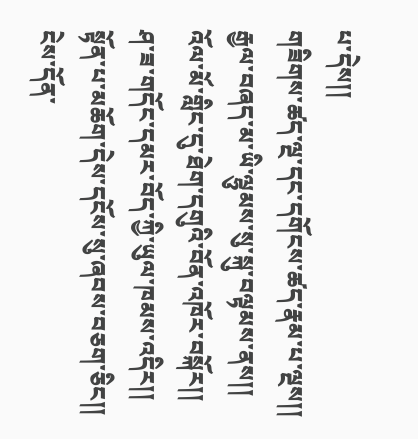པ་དེས།།
གཟིགས་ཚད་ལྔ་དང་དགོངས་ཚད་རྣམ་པ་ལྔས།།
རྒྱལ་བཞད་མ་ཡི་ལྷུམས་སུ་སྐུ་བལྟམས་ནས།།
འོལ་མོ་གླིང་དུ་ཐེག་དགུའི་བོན་འཁོར་བསྐོར།།
ཤ་ཟ་གདོང་དམར་བོད་ཀྱི་ཡུལ་ཁམས་འདིར།།
སྟོན་པ་མཆོག་དེས་དངོས་སུ་ཞབས་བཅག་ཅིང།།
ངེས་དོན་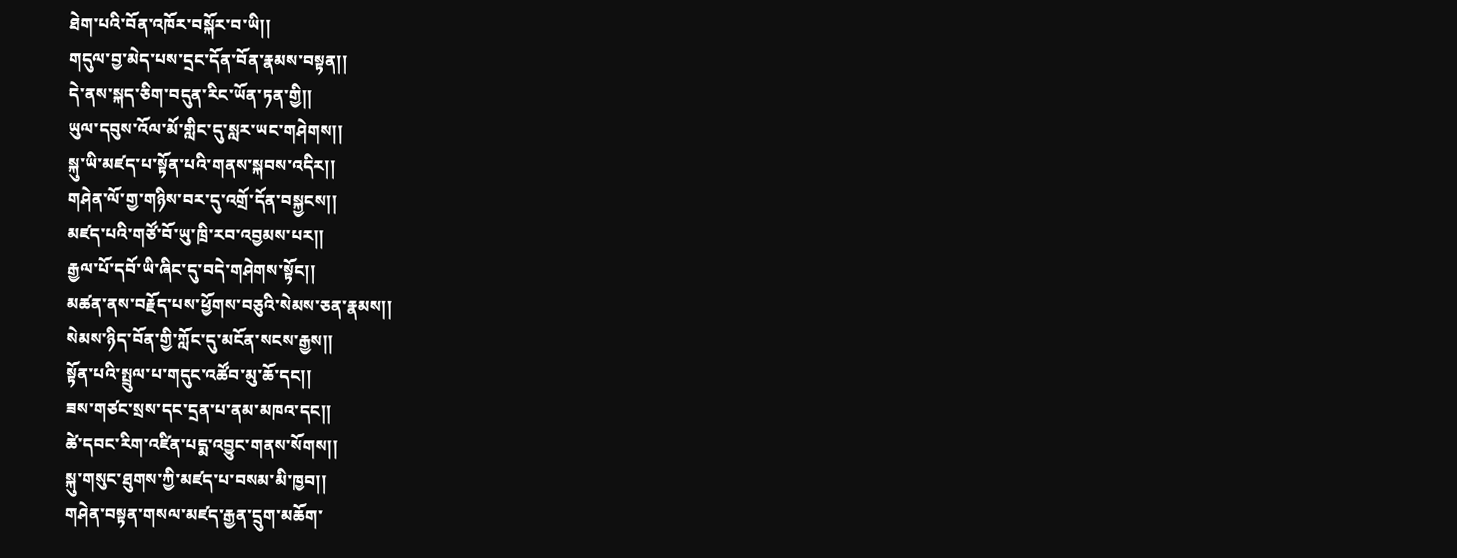ཐེག་པའི་བོན་འཁོར་བསྐོར་བ་ཡི།།
གདུལ་བྱ་མེད་པས་དྲང་དོན་བོན་རྣམས་བསྟན།།
དེ་ནས་སྐད་ཅིག་བདུན་རིང་ཡོན་ཏན་གྱི།།
ཡུལ་དབུས་འོལ་མོ་གླིང་དུ་སླར་ཡང་གཤེགས།།
སྐུ་ཡི་མཛད་པ་སྟོན་པའི་གནས་སྐབས་འདིར།།
གཤེན་ལོ་གྱ་གཉིས་བར་དུ་འགྲོ་དོན་བསྐྱངས།།
མཛད་པའི་གཙོ་བོ་ཡུ་ཁྲི་རབ་འབྱམས་པར།།
རྒྱལ་པོ་དབོ་ཡི་ཞིང་དུ་བདེ་གཤེགས་སྟོང།།
མཚན་ནས་བརྗོད་པས་ཕྱོགས་བཅུའི་སེམས་ཅན་རྣམས།།
སེམས་ཉིད་བོན་གྱི་ཀློང་དུ་མངོན་སངས་རྒྱས།།
སྟོན་པའི་སྤྲུལ་པ་གདུང་འཚོབ་མུ་ཆོ་དང།།
ཟས་གཙང་སྲས་དང་དྲན་པ་ནམ་མཁའ་དང།།
ཚེ་དབང་རིག་འཛིན་པདྨ་འབྱུང་གནས་སོགས།།
སྐུ་གསུང་ཐུགས་ཀྱི་མཛད་པ་བསམ་མི་ཁྱབ།།
གཤེན་བསྟན་གསལ་མཛད་རྒྱན་དྲུག་མཆོག་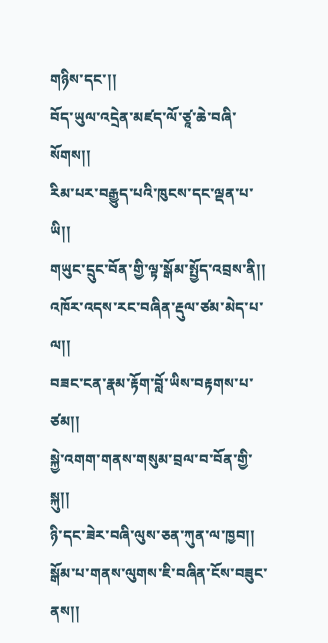གཉིས་དང་།།
བོད་ཡུལ་འདྲེན་མཛད་ལོ་ཙཱ་ཆེ་བཞི་སོགས།།
རིམ་པར་བརྒྱུད་པའི་ཁུངས་དང་ལྡན་པ་ཡི།།
གཡུང་དྲུང་བོན་གྱི་ལྟ་སྒོམ་སྤྱོད་འབྲས་ནི།།
འཁོར་འདས་རང་བཞིན་རྡུལ་ཙམ་མེད་པ་ལ།།
བཟང་ངན་རྣམ་རྟོག་བློ་ཡིས་བརྟགས་པ་ཙམ།།
སྐྱེ་འགག་གནས་གསུམ་བྲལ་བ་བོན་གྱི་སྐུ།།
ཉི་དང་ཟེར་བཞི་ལུས་ཅན་ཀུན་ལ་ཁྱབ།།
སྒོམ་པ་གནས་ལུགས་ཇི་བཞིན་ངོས་བཟུང་ནས།།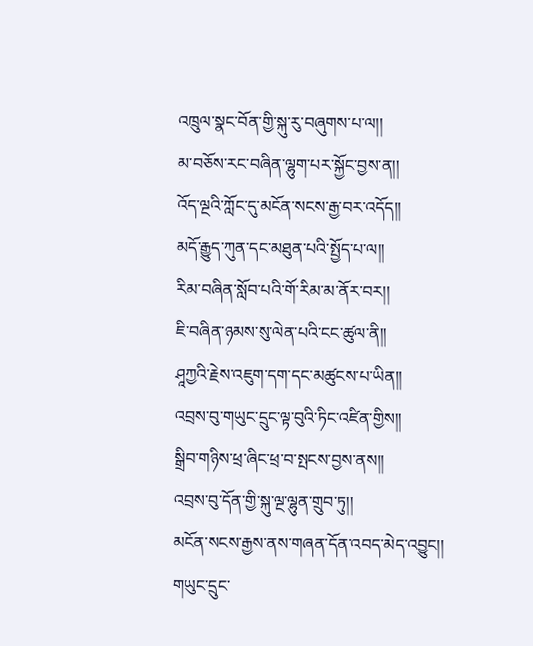འཁྲུལ་སྣང་བོན་གྱི་སྐུ་རུ་བཞུགས་པ་ལ།།
མ་བཅོས་རང་བཞིན་ལྷུག་པར་སྐྱོང་བྱས་ན།།
འོད་ལྔའི་ཀློང་དུ་མངོན་སངས་རྒྱ་བར་འདོད།།
མདོ་རྒྱུད་ཀུན་དང་མཐུན་པའི་སྤྱོད་པ་ལ།།
རིམ་བཞིན་སློབ་པའི་གོ་རིམ་མ་ནོར་བར།།
ཇི་བཞིན་ཉམས་སུ་ལེན་པའི་ངང་ཚུལ་ནི།།
ཤཱཀྱའི་རྗེས་འཇུག་དག་དང་མཚུངས་པ་ཡིན།།
འབྲས་བུ་གཡུང་དྲུང་ལྟ་བུའི་ཏིང་འཛིན་གྱིས།།
སྒྲིབ་གཉིས་ཕྲ་ཞིང་ཕྲ་བ་སྤངས་བྱས་ནས།།
འབྲས་བུ་དོན་གྱི་སྐུ་ལྔ་ལྷུན་གྲུབ་ཏུ།།
མངོན་སངས་རྒྱས་ནས་གཞན་དོན་འབད་མེད་འབྱུང།།
གཡུང་དྲུང་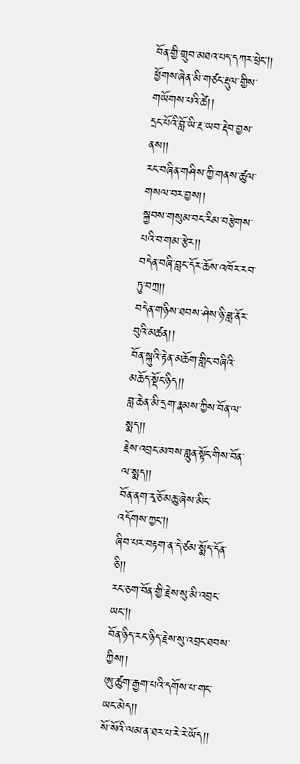བོན་གྱི་གྲུབ་མཐའ་པད་དཀར་ཕྲེང།།
ཕྱོགས་ཞེན་མི་གཙང་རྡུལ་གྱིས་གཡོགས་པའི་ཚེ།།
དྲང་པོའི་བློ་ཡི་རྔ་ཡབ་རྡེབ་བྱས་ནས།།
རང་བཞིན་གཤིས་ཀྱི་གནས་ཚུལ་གསལ་བར་བྱས།།
སྐྱབས་གསུམ་བང་རིམ་བརྩེགས་པའི་བ་གམ་རྩེར།།
བདེན་བཞི་བླང་དོར་ཆོས་འཁོར་རབ་ཏུ་བཀྲ།།
བདེན་གཉིས་ཐབས་ཤེས་ཉི་ཟླ་ནོར་བུའི་མཚན།།
བོན་སྐུའི་རྟེན་མཆོག་གླིང་བཞིའི་མཆོད་སྡོང་ཉིད།།
བླ་ཆེན་མི་དྲག་རྣམས་ཀྱིས་བོན་ལ་སྨད།།
རྗེས་འབྲང་མཁས་བླུན་སྟོང་གིས་བོན་ལ་སྨད།།
བོན་ནག་རྭ་ཅོ་མཆུ་ཞེས་མིང་འདོགས་ཀྱང།།
ཞིབ་པར་བརྟག་ན་དེ་ཙམ་སྨོད་དོན་ཅི།།
རང་ཅག་བོན་གྱི་རྗེས་སུ་མི་འབྲང་ཡང།།
བོན་ཉིད་རང་ཉིད་རྗེས་སུ་འབྲང་ཐབས་ཀྱིས།།
ཨུ་ཚུག་རྒྱག་པའི་དགོས་པ་གང་ཡང་མེད།།
སོ་སོའི་ལམ་ན་ཐར་པ་རེ་རེ་ཡོད།།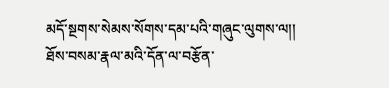མདོ་སྔགས་སེམས་སོགས་དམ་པའི་གཞུང་ལུགས་ལ།།
ཐོས་བསམ་རྣལ་མའི་དོན་ལ་བརྩོན་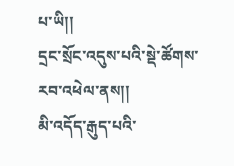པ་ཡི།།
དྲང་སྲོང་འདུས་པའི་སྡེ་ཚོགས་རབ་འཕེལ་ནས།།
མི་འདོད་རྒུད་པའི་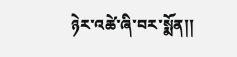ཉེར་འཚེ་ཞི་བར་སྨོན།།